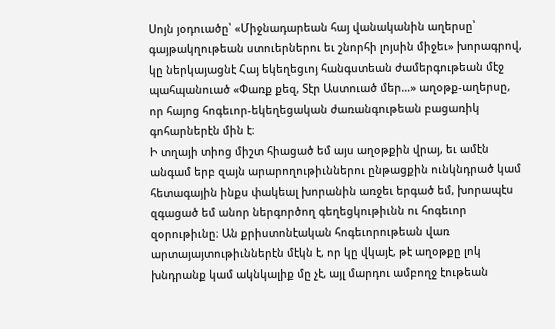Սոյն յօդուածը՝ «Միջնադարեան հայ վանականին աղերսը՝ գայթակղութեան ստուերներու եւ շնորհի լոյսին միջեւ» խորագրով, կը ներկայացնէ Հայ եկեղեցւոյ հանգստեան ժամերգութեան մէջ պահպանուած «Փառք քեզ, Տէր Աստուած մեր…» աղօթք-աղերսը, որ հայոց հոգեւոր-եկեղեցական ժառանգութեան բացառիկ գոհարներէն մին է։
Ի տղայի տիոց միշտ հիացած եմ այս աղօթքին վրայ, եւ ամէն անգամ երբ զայն արարողութիւններու ընթացքին ունկնդրած կամ հետագային ինքս փակեալ խորանին առջեւ երգած եմ, խորապէս զգացած եմ անոր ներգործող գեղեցկութիւնն ու հոգեւոր զօրութիւնը։ Ան քրիստոնէական հոգեւորութեան վառ արտայայտութիւններէն մէկն է, որ կը վկայէ, թէ աղօթքը լոկ խնդրանք կամ ակնկալիք մը չէ, այլ մարդու ամբողջ էութեան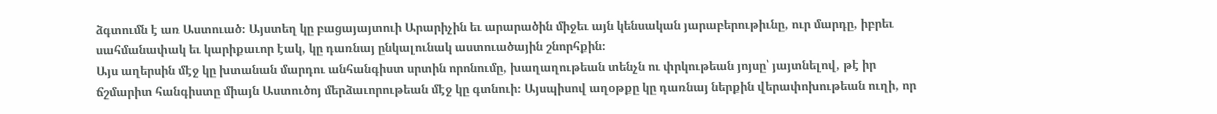ձգտումն է առ Աստուած։ Այստեղ կը բացայայտուի Արարիչին եւ արարածին միջեւ այն կենսական յարաբերութիւնը, ուր մարդը, իբրեւ սահմանափակ եւ կարիքաւոր էակ, կը դառնայ ընկալունակ աստուածային շնորհքին։
Այս աղերսին մէջ կը խտանան մարդու անհանգիստ սրտին որոնումը, խաղաղութեան տենչն ու փրկութեան յոյսը՝ յայտնելով, թէ իր ճշմարիտ հանգիստը միայն Աստուծոյ մերձաւորութեան մէջ կը գտնուի։ Այսպիսով աղօթքը կը դառնայ ներքին վերափոխութեան ուղի, որ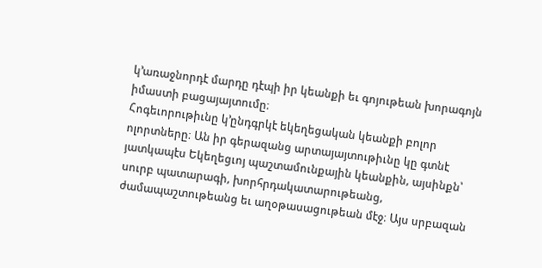կ’առաջնորդէ մարդը դէպի իր կեանքի եւ գոյութեան խորագոյն իմաստի բացայայտումը։
Հոգեւորութիւնը կ’ընդգրկէ եկեղեցական կեանքի բոլոր ոլորտները։ Ան իր գերազանց արտայայտութիւնը կը գտնէ յատկապէս Եկեղեցւոյ պաշտամունքային կեանքին, այսինքն՝ սուրբ պատարագի, խորհրդակատարութեանց, ժամապաշտութեանց եւ աղօթասացութեան մէջ։ Այս սրբազան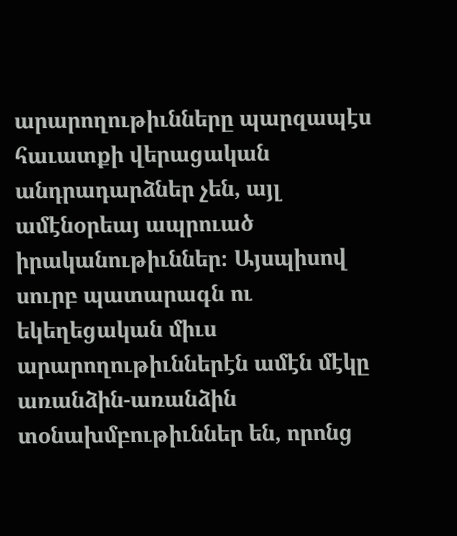արարողութիւնները պարզապէս հաւատքի վերացական անդրադարձներ չեն, այլ ամէնօրեայ ապրուած իրականութիւններ։ Այսպիսով սուրբ պատարագն ու եկեղեցական միւս արարողութիւններէն ամէն մէկը առանձին-առանձին տօնախմբութիւններ են, որոնց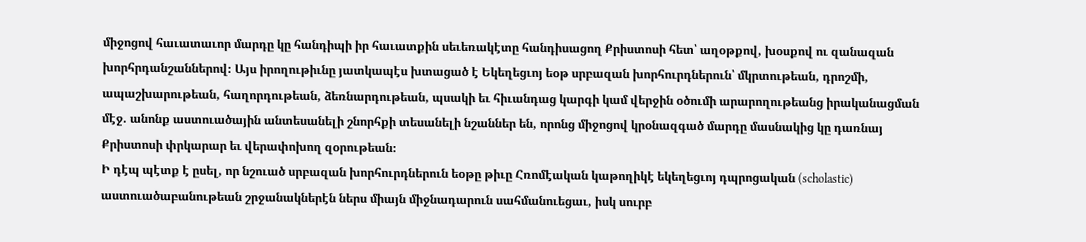միջոցով հաւատաւոր մարդը կը հանդիպի իր հաւատքին սեւեռակէտը հանդիսացող Քրիստոսի հետ՝ աղօթքով, խօսքով ու զանազան խորհրդանշաններով։ Այս իրողութիւնը յատկապէս խտացած է Եկեղեցւոյ եօթ սրբազան խորհուրդներուն՝ մկրտութեան, դրոշմի, ապաշխարութեան, հաղորդութեան, ձեռնարդութեան, պսակի եւ հիւանդաց կարգի կամ վերջին օծումի արարողութեանց իրականացման մէջ. անոնք աստուածային անտեսանելի շնորհքի տեսանելի նշաններ են, որոնց միջոցով կրօնազգած մարդը մասնակից կը դառնայ Քրիստոսի փրկարար եւ վերափոխող զօրութեան։
Ի դէպ պէտք է ըսել, որ նշուած սրբազան խորհուրդներուն եօթը թիւը Հռոմէական կաթողիկէ եկեղեցւոյ դպրոցական (scholastic) աստուածաբանութեան շրջանակներէն ներս միայն միջնադարուն սահմանուեցաւ, իսկ սուրբ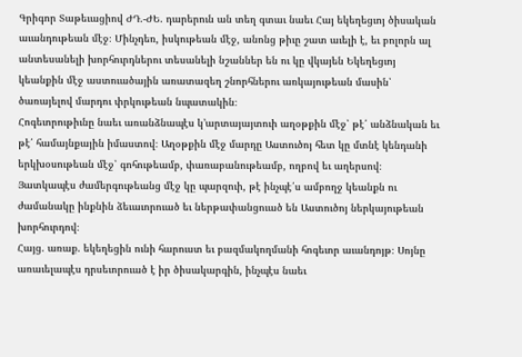Գրիգոր Տաթեւացիով ԺԴ.-ԺԵ. դարերուն ան տեղ գտաւ նաեւ Հայ եկեղեցւոյ ծիսական աւանդութեան մէջ։ Մինչդեռ, իսկութեան մէջ, անոնց թիւը շատ աւելի է, եւ բոլորն ալ անտեսանելի խորհուրդներու տեսանելի նշաններ են ու կը վկայեն Եկեղեցւոյ կեանքին մէջ աստուածային առատազեղ շնորհներու առկայութեան մասին՝ ծառայելով մարդու փրկութեան նպատակին։
Հոգեւորութիւնը նաեւ առանձնապէս կ՚արտայայտուի աղօթքին մէջ՝ թէ՛ անձնական եւ թէ՛ համայնքային իմաստով։ Աղօթքին մէջ մարդը Աստուծոյ հետ կը մտնէ կենդանի երկխօսութեան մէջ՝ գոհութեամբ, փառաբանութեամբ, ողբով եւ աղերսով։ Յատկապէս ժամերգութեանց մէջ կը պարզուի, թէ ինչպէ՛ս ամբողջ կեանքն ու ժամանակը ինքնին ձեւաւորուած եւ ներթափանցուած են Աստուծոյ ներկայութեան խորհուրդով։
Հայց. առաք. եկեղեցին ունի հարուստ եւ բազմակողմանի հոգեւոր աւանդոյթ։ Սոյնը առաւելապէս դրսեւորուած է իր ծիսակարգին, ինչպէս նաեւ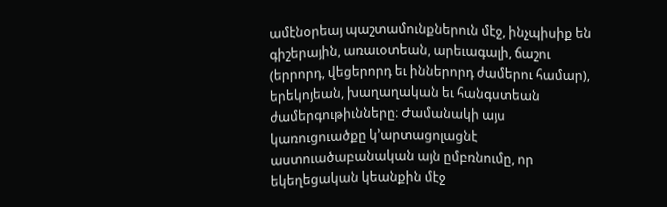ամէնօրեայ պաշտամունքներուն մէջ, ինչպիսիք են գիշերային, առաւօտեան, արեւագալի, ճաշու (երրորդ, վեցերորդ եւ իններորդ ժամերու համար), երեկոյեան, խաղաղական եւ հանգստեան ժամերգութիւնները։ Ժամանակի այս կառուցուածքը կ’արտացոլացնէ աստուածաբանական այն ըմբռնումը, որ եկեղեցական կեանքին մէջ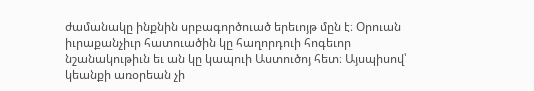ժամանակը ինքնին սրբագործուած երեւոյթ մըն է։ Օրուան իւրաքանչիւր հատուածին կը հաղորդուի հոգեւոր նշանակութիւն եւ ան կը կապուի Աստուծոյ հետ։ Այսպիսով՝ կեանքի առօրեան չի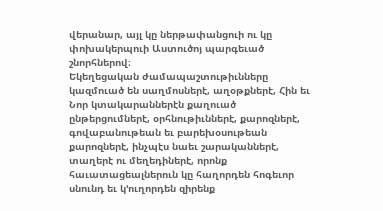վերանար, այլ կը ներթափանցուի ու կը փոխակերպուի Աստուծոյ պարգեւած շնորհներով։
Եկեղեցական ժամապաշտութիւնները կազմուած են սաղմոսներէ, աղօթքներէ, Հին եւ Նոր կտակարաններէն քաղուած ընթերցումներէ, օրհնութիւններէ, քարոզներէ, գովաբանութեան եւ բարեխօսութեան քարոզներէ, ինչպէս նաեւ շարականներէ, տաղերէ ու մեղեդիներէ, որոնք հաւատացեալներուն կը հաղորդեն հոգեւոր սնունդ եւ կ’ուղորդեն զիրենք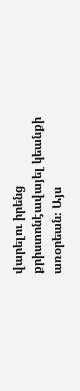վարելու իրենց քրիստոնէավայել կեանքի առօրեան։ Այս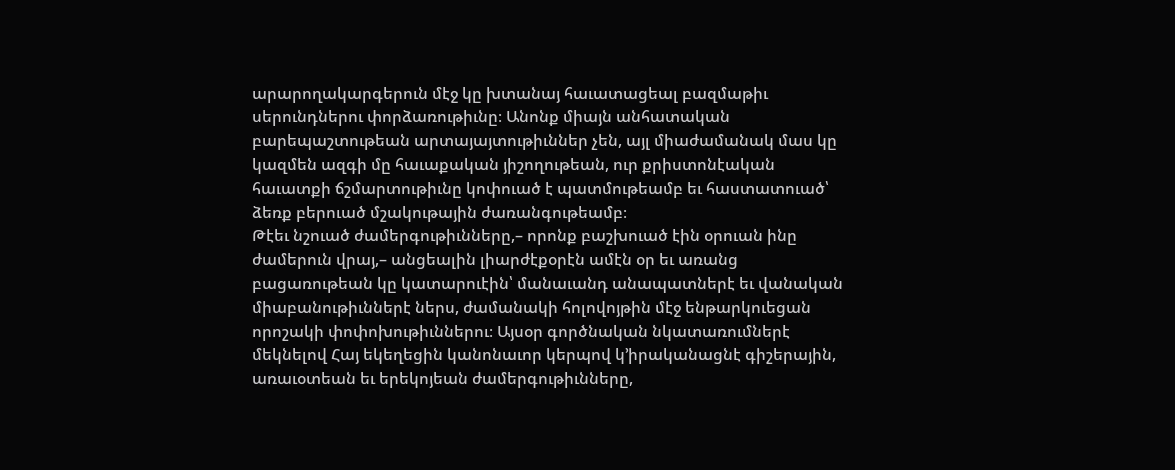արարողակարգերուն մէջ կը խտանայ հաւատացեալ բազմաթիւ սերունդներու փորձառութիւնը։ Անոնք միայն անհատական բարեպաշտութեան արտայայտութիւններ չեն, այլ միաժամանակ մաս կը կազմեն ազգի մը հաւաքական յիշողութեան, ուր քրիստոնէական հաւատքի ճշմարտութիւնը կոփուած է պատմութեամբ եւ հաստատուած՝ ձեռք բերուած մշակութային ժառանգութեամբ։
Թէեւ նշուած ժամերգութիւնները,– որոնք բաշխուած էին օրուան ինը ժամերուն վրայ,– անցեալին լիարժէքօրէն ամէն օր եւ առանց բացառութեան կը կատարուէին՝ մանաւանդ անապատներէ եւ վանական միաբանութիւններէ ներս, ժամանակի հոլովոյթին մէջ ենթարկուեցան որոշակի փոփոխութիւններու։ Այսօր գործնական նկատառումներէ մեկնելով Հայ եկեղեցին կանոնաւոր կերպով կ’իրականացնէ գիշերային, առաւօտեան եւ երեկոյեան ժամերգութիւնները,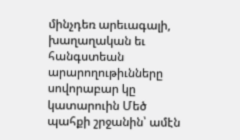մինչդեռ արեւագալի, խաղաղական եւ հանգստեան արարողութիւնները սովորաբար կը կատարուին Մեծ պահքի շրջանին՝ ամէն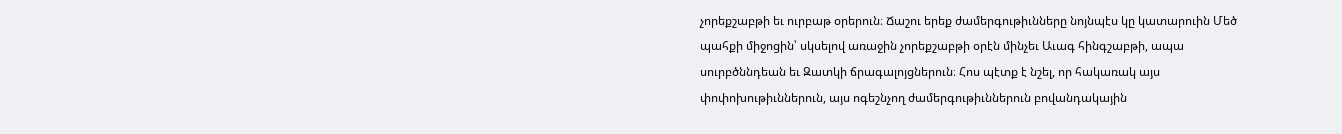չորեքշաբթի եւ ուրբաթ օրերուն։ Ճաշու երեք ժամերգութիւնները նոյնպէս կը կատարուին Մեծ պահքի միջոցին՝ սկսելով առաջին չորեքշաբթի օրէն մինչեւ Աւագ հինգշաբթի, ապա սուրբծննդեան եւ Զատկի ճրագալոյցներուն։ Հոս պէտք է նշել, որ հակառակ այս փոփոխութիւններուն, այս ոգեշնչող ժամերգութիւններուն բովանդակային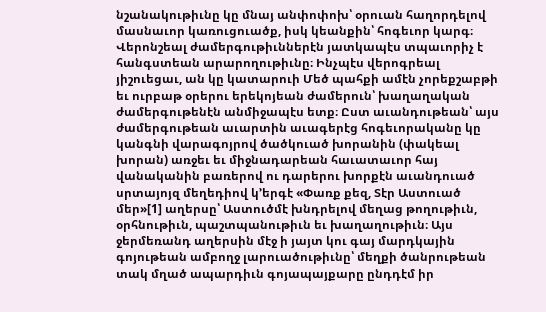նշանակութիւնը կը մնայ անփոփոխ՝ օրուան հաղորդելով մասնաւոր կառուցուածք, իսկ կեանքին՝ հոգեւոր կարգ։
Վերոնշեալ ժամերգութիւններէն յատկապէս տպաւորիչ է հանգստեան արարողութիւնը։ Ինչպէս վերոգրեալ յիշուեցաւ, ան կը կատարուի Մեծ պահքի ամէն չորեքշաբթի եւ ուրբաթ օրերու երեկոյեան ժամերուն՝ խաղաղական ժամերգութենէն անմիջապէս ետք։ Ըստ աւանդութեան՝ այս ժամերգութեան աւարտին աւագերէց հոգեւորականը կը կանգնի վարագոյրով ծածկուած խորանին (փակեալ խորան) առջեւ եւ միջնադարեան հաւատաւոր հայ վանականին բառերով ու դարերու խորքէն աւանդուած սրտայոյզ մեղեդիով կ’երգէ «Փառք քեզ, Տէր Աստուած մեր»[1] աղերսը՝ Աստուծմէ խնդրելով մեղաց թողութիւն, օրհնութիւն, պաշտպանութիւն եւ խաղաղութիւն։ Այս ջերմեռանդ աղերսին մէջ ի յայտ կու գայ մարդկային գոյութեան ամբողջ լարուածութիւնը՝ մեղքի ծանրութեան տակ մղած ապարդիւն գոյապայքարը ընդդէմ իր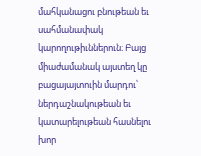մահկանացու բնութեան եւ սահմանափակ կարողութիւններուն։ Բայց միաժամանակ այստեղ կը բացայայտուին մարդու՝ ներդաշնակութեան եւ կատարելութեան հասնելու խոր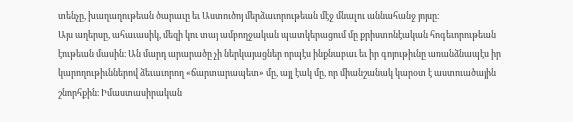տենչը, խաղաղութեան ծարաւը եւ Աստուծոյ մերձաւորութեան մէջ մնալու աննահանջ յոյսը։
Այս աղերսը, ահաւասիկ, մեզի կու տայ ամբողջական պատկերացում մը քրիստոնէական հոգեւորութեան էութեան մասին։ Ան մարդ արարածը չի ներկայացներ որպէս ինքնաբաւ եւ իր գոյութիւնը առանձնապէս իր կարողութիւններով ձեւաւորող «ճարտարապետ» մը, այլ էակ մը, որ միանշանակ կարօտ է աստուածային շնորհքին։ Իմաստասիրական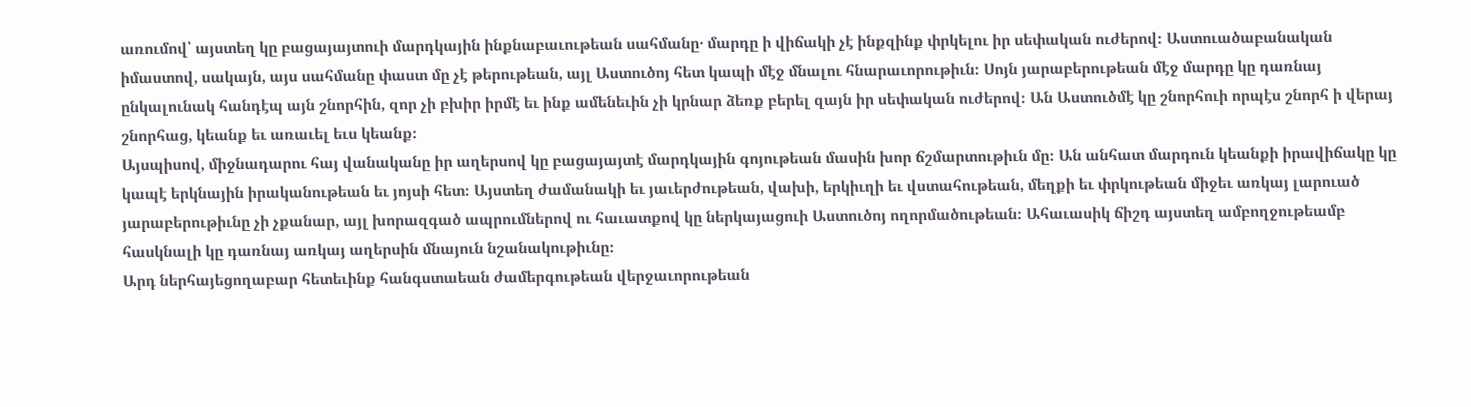առումով՝ այստեղ կը բացայայտուի մարդկային ինքնաբաւութեան սահմանը․ մարդը ի վիճակի չէ ինքզինք փրկելու իր սեփական ուժերով։ Աստուածաբանական իմաստով, սակայն, այս սահմանը փաստ մը չէ թերութեան, այլ Աստուծոյ հետ կապի մէջ մնալու հնարաւորութիւն։ Սոյն յարաբերութեան մէջ մարդը կը դառնայ ընկալունակ հանդէպ այն շնորհին, զոր չի բխիր իրմէ եւ ինք ամենեւին չի կրնար ձեռք բերել զայն իր սեփական ուժերով։ Ան Աստուծմէ կը շնորհուի որպէս շնորհ ի վերայ շնորհաց, կեանք եւ առաւել եւս կեանք։
Այսպիսով, միջնադարու հայ վանականը իր աղերսով կը բացայայտէ մարդկային գոյութեան մասին խոր ճշմարտութիւն մը։ Ան անհատ մարդուն կեանքի իրավիճակը կը կապէ երկնային իրականութեան եւ յոյսի հետ։ Այստեղ ժամանակի եւ յաւերժութեան, վախի, երկիւղի եւ վստահութեան, մեղքի եւ փրկութեան միջեւ առկայ լարուած յարաբերութիւնը չի չքանար, այլ խորազգած ապրումներով ու հաւատքով կը ներկայացուի Աստուծոյ ողորմածութեան։ Ահաւասիկ ճիշդ այստեղ ամբողջութեամբ հասկնալի կը դառնայ առկայ աղերսին մնայուն նշանակութիւնը։
Արդ ներհայեցողաբար հետեւինք հանգստաեան ժամերգութեան վերջաւորութեան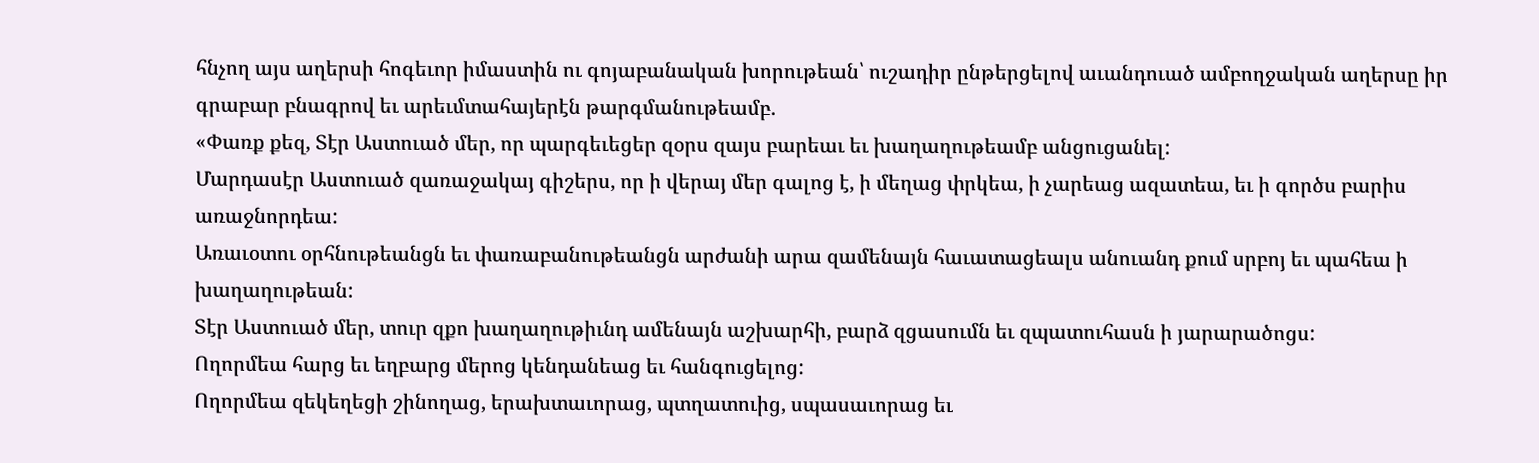հնչող այս աղերսի հոգեւոր իմաստին ու գոյաբանական խորութեան՝ ուշադիր ընթերցելով աւանդուած ամբողջական աղերսը իր գրաբար բնագրով եւ արեւմտահայերէն թարգմանութեամբ.
«Փառք քեզ, Տէր Աստուած մեր, որ պարգեւեցեր զօրս զայս բարեաւ եւ խաղաղութեամբ անցուցանել:
Մարդասէր Աստուած զառաջակայ գիշերս, որ ի վերայ մեր գալոց է, ի մեղաց փրկեա, ի չարեաց ազատեա, եւ ի գործս բարիս առաջնորդեա:
Առաւօտու օրհնութեանցն եւ փառաբանութեանցն արժանի արա զամենայն հաւատացեալս անուանդ քում սրբոյ եւ պահեա ի խաղաղութեան:
Տէր Աստուած մեր, տուր զքո խաղաղութիւնդ ամենայն աշխարհի, բարձ զցասումն եւ զպատուհասն ի յարարածոցս:
Ողորմեա հարց եւ եղբարց մերոց կենդանեաց եւ հանգուցելոց:
Ողորմեա զեկեղեցի շինողաց, երախտաւորաց, պտղատուից, սպասաւորաց եւ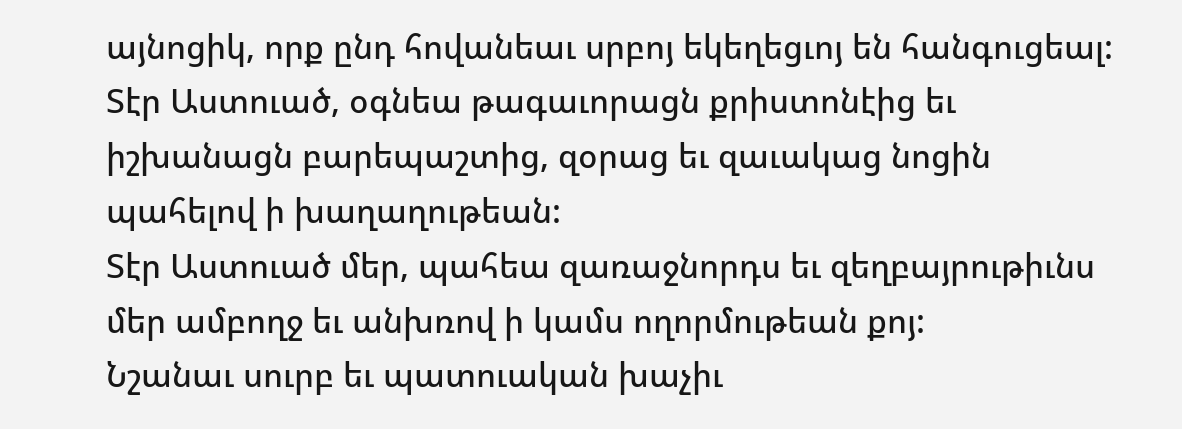այնոցիկ, որք ընդ հովանեաւ սրբոյ եկեղեցւոյ են հանգուցեալ:
Տէր Աստուած, օգնեա թագաւորացն քրիստոնէից եւ իշխանացն բարեպաշտից, զօրաց եւ զաւակաց նոցին պահելով ի խաղաղութեան:
Տէր Աստուած մեր, պահեա զառաջնորդս եւ զեղբայրութիւնս մեր ամբողջ եւ անխռով ի կամս ողորմութեան քոյ:
Նշանաւ սուրբ եւ պատուական խաչիւ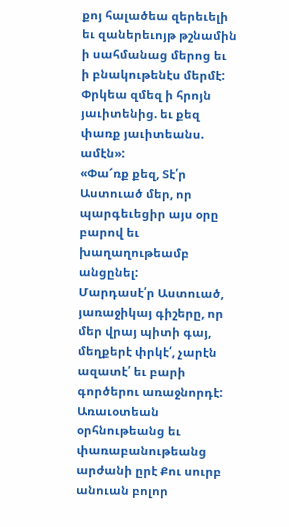քոյ հալածեա զերեւելի եւ զաներեւոյթ թշնամին ի սահմանաց մերոց եւ ի բնակութենէս մերմէ:
Փրկեա զմեզ ի հրոյն յաւիտենից. եւ քեզ փառք յաւիտեանս. ամէն»:
«Փա՜ռք քեզ, Տէ՛ր Աստուած մեր, որ պարգեւեցիր այս օրը բարով եւ խաղաղութեամբ անցընել:
Մարդասէ՛ր Աստուած, յառաջիկայ գիշերը, որ մեր վրայ պիտի գայ, մեղքերէ փրկէ՛, չարէն ազատէ՛ եւ բարի գործերու առաջնորդէ:
Առաւօտեան օրհնութեանց եւ փառաբանութեանց արժանի ըրէ Քու սուրբ անուան բոլոր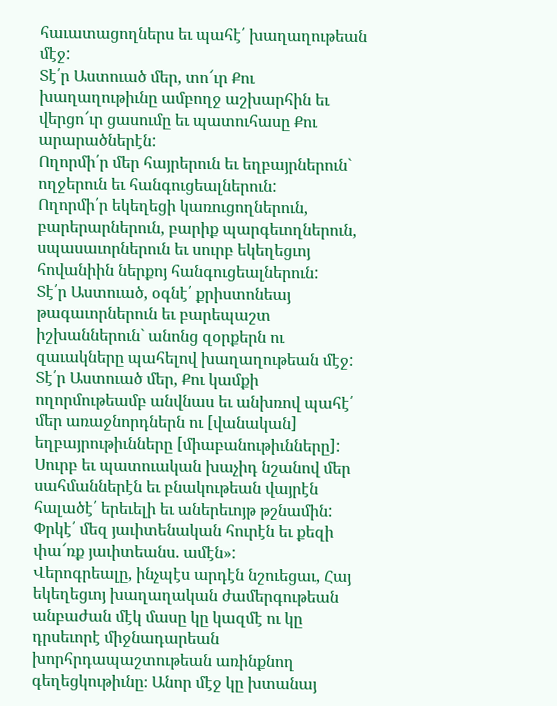հաւատացողներս եւ պահէ՛ խաղաղութեան մէջ:
Տէ՛ր Աստուած մեր, տո՜ւր Քու խաղաղութիւնը ամբողջ աշխարհին եւ վերցո՜ւր ցասումը եւ պատուհասը Քու արարածներէն:
Ողորմի՛ր մեր հայրերուն եւ եղբայրներուն` ողջերուն եւ հանգուցեալներուն:
Ողորմի՛ր եկեղեցի կառուցողներուն, բարերարներուն, բարիք պարգեւողներուն, սպասաւորներուն եւ սուրբ եկեղեցւոյ հովանիին ներքոյ հանգուցեալներուն:
Տէ՛ր Աստուած, օգնէ՛ քրիստոնեայ թագաւորներուն եւ բարեպաշտ իշխաններուն` անոնց զօրքերն ու զաւակները պահելով խաղաղութեան մէջ:
Տէ՛ր Աստուած մեր, Քու կամքի ողորմութեամբ անվնաս եւ անխռով պահէ՛ մեր առաջնորդներն ու [վանական] եղբայրութիւնները [միաբանութիւնները]:
Սուրբ եւ պատուական խաչիդ նշանով մեր սահմաններէն եւ բնակութեան վայրէն հալածէ՛ երեւելի եւ աներեւոյթ թշնամին:
Փրկէ՛ մեզ յաւիտենական հուրէն եւ քեզի փա՜ռք յաւիտեանս. ամէն»:
Վերոգրեալը, ինչպէս արդէն նշուեցաւ, Հայ եկեղեցւոյ խաղաղական ժամերգութեան անբաժան մէկ մասը կը կազմէ ու կը դրսեւորէ միջնադարեան խորհրդապաշտութեան առինքնող գեղեցկութիւնը։ Անոր մէջ կը խտանայ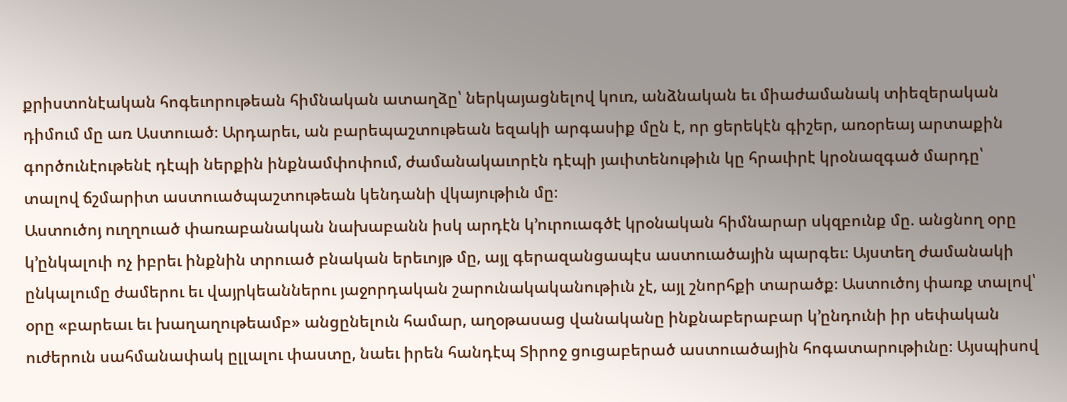քրիստոնէական հոգեւորութեան հիմնական ատաղձը՝ ներկայացնելով կուռ, անձնական եւ միաժամանակ տիեզերական դիմում մը առ Աստուած։ Արդարեւ, ան բարեպաշտութեան եզակի արգասիք մըն է, որ ցերեկէն գիշեր, առօրեայ արտաքին գործունէութենէ դէպի ներքին ինքնամփոփում, ժամանակաւորէն դէպի յաւիտենութիւն կը հրաւիրէ կրօնազգած մարդը՝ տալով ճշմարիտ աստուածպաշտութեան կենդանի վկայութիւն մը։
Աստուծոյ ուղղուած փառաբանական նախաբանն իսկ արդէն կ’ուրուագծէ կրօնական հիմնարար սկզբունք մը. անցնող օրը կ’ընկալուի ոչ իբրեւ ինքնին տրուած բնական երեւոյթ մը, այլ գերազանցապէս աստուածային պարգեւ։ Այստեղ ժամանակի ընկալումը ժամերու եւ վայրկեաններու յաջորդական շարունակականութիւն չէ, այլ շնորհքի տարածք։ Աստուծոյ փառք տալով՝ օրը «բարեաւ եւ խաղաղութեամբ» անցընելուն համար, աղօթասաց վանականը ինքնաբերաբար կ’ընդունի իր սեփական ուժերուն սահմանափակ ըլլալու փաստը, նաեւ իրեն հանդէպ Տիրոջ ցուցաբերած աստուածային հոգատարութիւնը։ Այսպիսով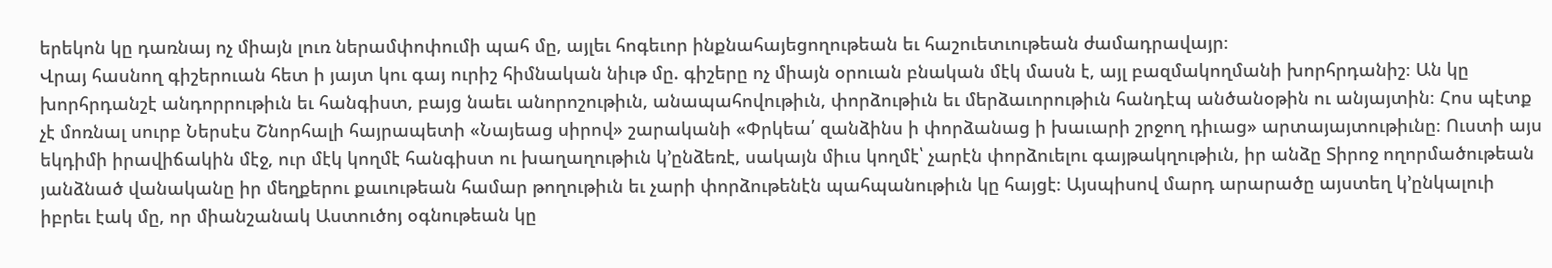երեկոն կը դառնայ ոչ միայն լուռ ներամփոփումի պահ մը, այլեւ հոգեւոր ինքնահայեցողութեան եւ հաշուետւութեան ժամադրավայր։
Վրայ հասնող գիշերուան հետ ի յայտ կու գայ ուրիշ հիմնական նիւթ մը. գիշերը ոչ միայն օրուան բնական մէկ մասն է, այլ բազմակողմանի խորհրդանիշ։ Ան կը խորհրդանշէ անդորրութիւն եւ հանգիստ, բայց նաեւ անորոշութիւն, անապահովութիւն, փորձութիւն եւ մերձաւորութիւն հանդէպ անծանօթին ու անյայտին։ Հոս պէտք չէ մոռնալ սուրբ Ներսէս Շնորհալի հայրապետի «Նայեաց սիրով» շարականի «Փրկեա՛ զանձինս ի փորձանաց ի խաւարի շրջող դիւաց» արտայայտութիւնը։ Ուստի այս եկդիմի իրավիճակին մէջ, ուր մէկ կողմէ հանգիստ ու խաղաղութիւն կ’ընձեռէ, սակայն միւս կողմէ՝ չարէն փորձուելու գայթակղութիւն, իր անձը Տիրոջ ողորմածութեան յանձնած վանականը իր մեղքերու քաւութեան համար թողութիւն եւ չարի փորձութենէն պահպանութիւն կը հայցէ։ Այսպիսով մարդ արարածը այստեղ կ’ընկալուի իբրեւ էակ մը, որ միանշանակ Աստուծոյ օգնութեան կը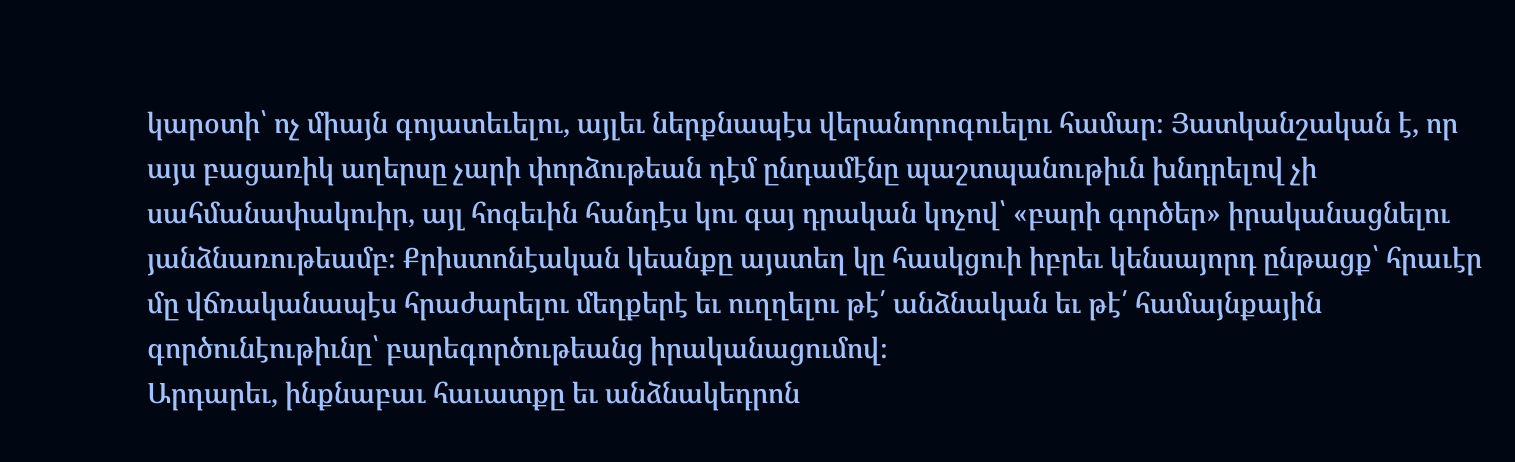կարօտի՝ ոչ միայն գոյատեւելու, այլեւ ներքնապէս վերանորոգուելու համար։ Յատկանշական է, որ այս բացառիկ աղերսը չարի փորձութեան դէմ ընդամէնը պաշտպանութիւն խնդրելով չի սահմանափակուիր, այլ հոգեւին հանդէս կու գայ դրական կոչով՝ «բարի գործեր» իրականացնելու յանձնառութեամբ։ Քրիստոնէական կեանքը այստեղ կը հասկցուի իբրեւ կենսայորդ ընթացք՝ հրաւէր մը վճռականապէս հրաժարելու մեղքերէ եւ ուղղելու թէ՛ անձնական եւ թէ՛ համայնքային գործունէութիւնը՝ բարեգործութեանց իրականացումով։
Արդարեւ, ինքնաբաւ հաւատքը եւ անձնակեդրոն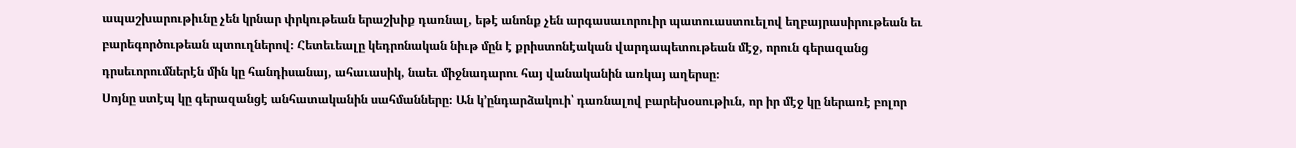ապաշխարութիւնը չեն կրնար փրկութեան երաշխիք դառնալ, եթէ անոնք չեն արգասաւորուիր պատուաստուելով եղբայրասիրութեան եւ բարեգործութեան պտուղներով։ Հետեւեալը կեդրոնական նիւթ մըն է քրիստոնէական վարդապետութեան մէջ, որուն գերազանց դրսեւորումներէն մին կը հանդիսանայ, ահաւասիկ, նաեւ միջնադարու հայ վանականին առկայ աղերսը։
Սոյնը ստէպ կը գերազանցէ անհատականին սահմանները։ Ան կ’ընդարձակուի՝ դառնալով բարեխօսութիւն, որ իր մէջ կը ներառէ բոլոր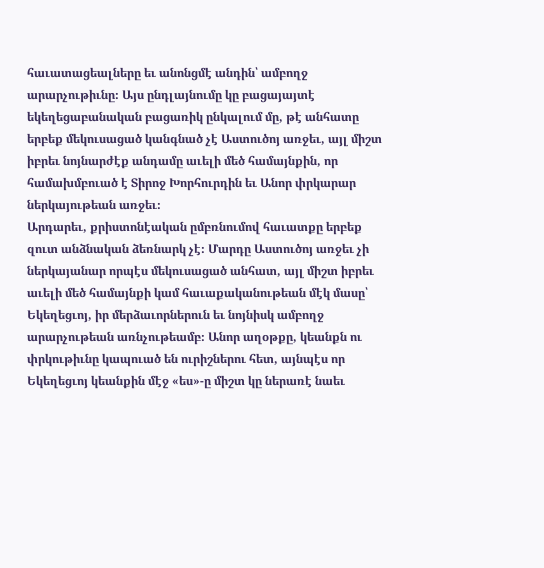հաւատացեալները եւ անոնցմէ անդին՝ ամբողջ արարչութիւնը։ Այս ընդլայնումը կը բացայայտէ եկեղեցաբանական բացառիկ ընկալում մը, թէ անհատը երբեք մեկուսացած կանգնած չէ Աստուծոյ առջեւ, այլ միշտ իբրեւ նոյնարժէք անդամը աւելի մեծ համայնքին, որ համախմբուած է Տիրոջ Խորհուրդին եւ Անոր փրկարար ներկայութեան առջեւ։
Արդարեւ, քրիստոնէական ըմբռնումով հաւատքը երբեք զուտ անձնական ձեռնարկ չէ։ Մարդը Աստուծոյ առջեւ չի ներկայանար որպէս մեկուսացած անհատ, այլ միշտ իբրեւ աւելի մեծ համայնքի կամ հաւաքականութեան մէկ մասը՝ Եկեղեցւոյ, իր մերձաւորներուն եւ նոյնիսկ ամբողջ արարչութեան առնչութեամբ։ Անոր աղօթքը, կեանքն ու փրկութիւնը կապուած են ուրիշներու հետ, այնպէս որ Եկեղեցւոյ կեանքին մէջ «ես»-ը միշտ կը ներառէ նաեւ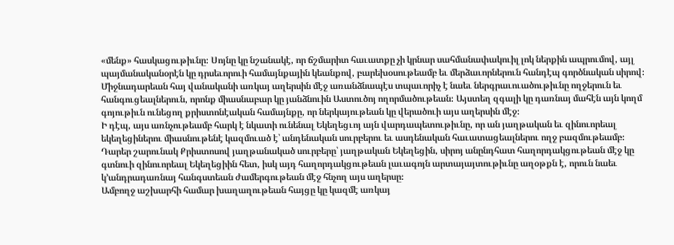«մենք» հասկացութիւնը։ Սոյնը կը նշանակէ, որ ճշմարիտ հաւատքը չի կրնար սահմանափակուիլ լոկ ներքին ապրումով, այլ պայմանականօրէն կը դրսեւորուի համայնքային կեանքով, բարեխօսութեամբ եւ մերձաւորներուն հանդէպ գործնական սիրով։
Միջնադարեան հայ վանականի առկայ աղերսին մէջ առանձնապէս տպաւորիչ է նաեւ ներգրաւուածութիւնը ողջերուն եւ հանգուցեալներուն, որոնք միասնաբար կը յանձնուին Աստուծոյ ողորմածութեան։ Այստեղ զգալի կը դառնայ մահէն այն կողմ գոյութիւն ունեցող քրիստոնէական համայնքը, որ ներկայութեան կը վերածուի այս աղերսին մէջ։
Ի դէպ, այս առնչութեամբ հարկ է նկատի ունենալ Եկեղեցւոյ այն վարդապետութիւնը, որ ան յաղթական եւ զինուորեալ եկեղեցիներու միասնութենէ կազմուած է՝ անդենական սուրբերու եւ ասդենական հաւատացեալներու ողջ բազմութեամբ։ Դարեր շարունակ Քրիստոսով յաղթանակած սուրբերը՝ յաղթական Եկեղեցին, սիրոյ անընդհատ հաղորդակցութեան մէջ կը գտնուի զինուորեալ Եկեղեցիին հետ, իսկ այդ հաղորդակցութեան լաւագոյն արտայայտութիւնը աղօթքն է, որուն նաեւ կ’անդրադառնայ հանգստեան ժամերգութեան մէջ հնչող այս աղերսը։
Ամբողջ աշխարհի համար խաղաղութեան հայցը կը կազմէ առկայ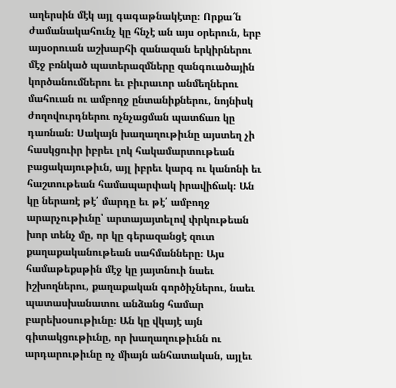աղերսին մէկ այլ գագաթնակէտը։ Որքա՜ն ժամանակահունչ կը հնչէ ան այս օրերուն, երբ այսօրուան աշխարհի զանազան երկիրներու մէջ բռնկած պատերազմները զանգուածային կործանումներու եւ բիւրաւոր անմեղներու մահուան ու ամբողջ ընտանիքներու, նոյնիսկ ժողովուրդներու ոչնչացման պատճառ կը դառնան։ Սակայն խաղաղութիւնը այստեղ չի հասկցուիր իբրեւ լոկ հակամարտութեան բացակայութիւն, այլ իբրեւ կարգ ու կանոնի եւ հաշտութեան համապարփակ իրավիճակ։ Ան կը ներառէ թէ՛ մարդը եւ թէ՛ ամբողջ արարչութիւնը՝ արտայայտելով փրկութեան խոր տենչ մը, որ կը գերազանցէ զուտ քաղաքականութեան սահմանները։ Այս համաթեքսթին մէջ կը յայտնուի նաեւ իշխողներու, քաղաքական գործիչներու, նաեւ պատասխանատու անձանց համար բարեխօսութիւնը։ Ան կը վկայէ այն գիտակցութիւնը, որ խաղաղութիւնն ու արդարութիւնը ոչ միայն անհատական, այլեւ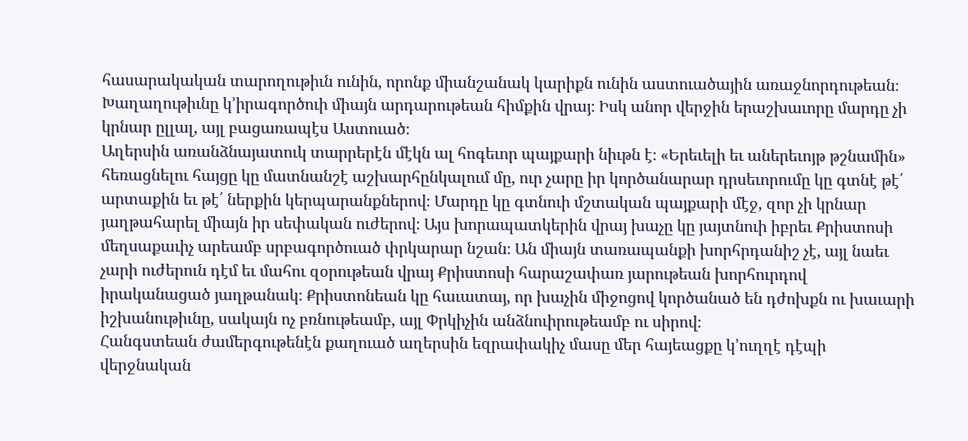հասարակական տարողութիւն ունին, որոնք միանշանակ կարիքն ունին աստուածային առաջնորդութեան։ Խաղաղութիւնը կ’իրագործուի միայն արդարութեան հիմքին վրայ։ Իսկ անոր վերջին երաշխաւորը մարդը չի կրնար ըլլալ, այլ բացառապէս Աստուած։
Աղերսին առանձնայատուկ տարրերէն մէկն ալ հոգեւոր պայքարի նիւթն է։ «Երեւելի եւ աներեւոյթ թշնամին» հեռացնելու հայցը կը մատնանշէ աշխարհընկալում մը, ուր չարը իր կործանարար դրսեւորումը կը գտնէ թէ՛ արտաքին եւ թէ՛ ներքին կերպարանքներով։ Մարդը կը գտնուի մշտական պայքարի մէջ, զոր չի կրնար յաղթահարել միայն իր սեփական ուժերով։ Այս խորապատկերին վրայ խաչը կը յայտնուի իբրեւ Քրիստոսի մեղսաքաւիչ արեամբ սրբագործուած փրկարար նշան։ Ան միայն տառապանքի խորհրդանիշ չէ, այլ նաեւ չարի ուժերուն դէմ եւ մահու զօրութեան վրայ Քրիստոսի հարաշափառ յարութեան խորհուրդով իրականացած յաղթանակ։ Քրիստոնեան կը հաւատայ, որ խաչին միջոցով կործանած են դժոխքն ու խաւարի իշխանութիւնը, սակայն ոչ բռնութեամբ, այլ Փրկիչին անձնուիրութեամբ ու սիրով։
Հանգստեան ժամերգութենէն քաղուած աղերսին եզրափակիչ մասը մեր հայեացքը կ’ուղղէ դէպի վերջնական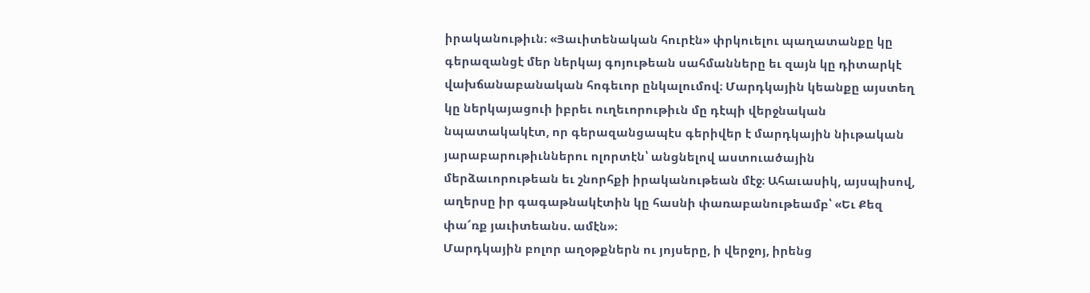իրականութիւն։ «Յաւիտենական հուրէն» փրկուելու պաղատանքը կը գերազանցէ մեր ներկայ գոյութեան սահմանները եւ զայն կը դիտարկէ վախճանաբանական հոգեւոր ընկալումով։ Մարդկային կեանքը այստեղ կը ներկայացուի իբրեւ ուղեւորութիւն մը դէպի վերջնական նպատակակէտ, որ գերազանցապէս գերիվեր է մարդկային նիւթական յարաբարութիւններու ոլորտէն՝ անցնելով աստուածային մերձաւորութեան եւ շնորհքի իրականութեան մէջ։ Ահաւասիկ, այսպիսով, աղերսը իր գագաթնակէտին կը հասնի փառաբանութեամբ՝ «Եւ Քեզ փա՜ռք յաւիտեանս. ամէն»։
Մարդկային բոլոր աղօթքներն ու յոյսերը, ի վերջոյ, իրենց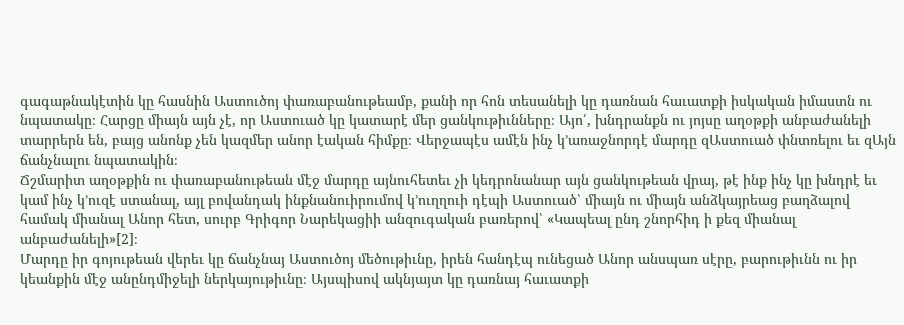գագաթնակէտին կը հասնին Աստուծոյ փառաբանութեամբ, քանի որ հոն տեսանելի կը դառնան հաւատքի իսկական իմաստն ու նպատակը։ Հարցը միայն այն չէ, որ Աստուած կը կատարէ մեր ցանկութիւնները։ Այո՛, խնդրանքն ու յոյսը աղօթքի անբաժանելի տարրերն են, բայց անոնք չեն կազմեր անոր էական հիմքը։ Վերջապէս ամէն ինչ կ’առաջնորդէ մարդը զԱստուած փնտռելու եւ զԱյն ճանչնալու նպատակին։
Ճշմարիտ աղօթքին ու փառաբանութեան մէջ մարդը այնուհետեւ չի կեդրոնանար այն ցանկութեան վրայ, թէ ինք ինչ կը խնդրէ եւ կամ ինչ կ’ուզէ ստանալ, այլ բովանդակ ինքնանուիրումով կ’ուղղուի դէպի Աստուած՝ միայն ու միայն անձկայրեաց բաղձալով համակ միանալ Անոր հետ, սուրբ Գրիգոր Նարեկացիի անզուգական բառերով՝ «Կապեալ ընդ շնորհիդ ի քեզ միանալ անբաժանելի»[2]։
Մարդը իր գոյութեան վերեւ կը ճանչնայ Աստուծոյ մեծութիւնը, իրեն հանդէպ ունեցած Անոր անսպառ սէրը, բարութիւնն ու իր կեանքին մէջ անընդմիջելի ներկայութիւնը։ Այսպիսով ակնյայտ կը դառնայ հաւատքի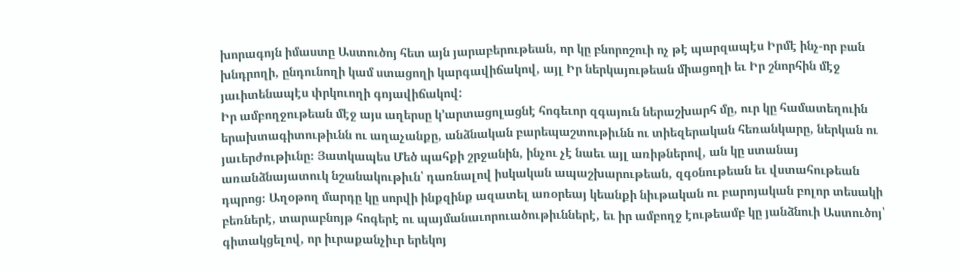խորագոյն իմաստը Աստուծոյ հետ այն յարաբերութեան, որ կը բնորոշուի ոչ թէ պարզապէս Իրմէ ինչ-որ բան խնդրողի, ընդունողի կամ ստացողի կարգավիճակով, այլ Իր ներկայութեան միացողի եւ Իր շնորհին մէջ յաւիտենապէս փրկուողի գոյավիճակով:
Իր ամբողջութեան մէջ այս աղերսը կ’արտացոլացնէ հոգեւոր զգայուն ներաշխարհ մը, ուր կը համատեղուին երախտագիտութիւնն ու աղաչանքը, անձնական բարեպաշտութիւնն ու տիեզերական հեռանկարը, ներկան ու յաւերժութիւնը։ Յատկապես Մեծ պահքի շրջանին, ինչու չէ նաեւ այլ առիթներով, ան կը ստանայ առանձնայատուկ նշանակութիւն՝ դառնալով իսկական ապաշխարութեան, զգօնութեան եւ վստահութեան դպրոց։ Աղօթող մարդը կը սորվի ինքզինք ազատել առօրեայ կեանքի նիւթական ու բարոյական բոլոր տեսակի բեռներէ, տարաբնոյթ հոգերէ ու պայմանաւորուածութիւններէ, եւ իր ամբողջ էութեամբ կը յանձնուի Աստուծոյ՝ գիտակցելով, որ իւրաքանչիւր երեկոյ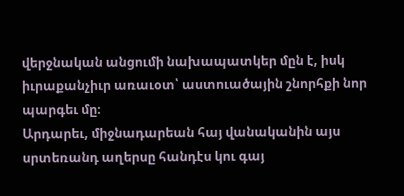վերջնական անցումի նախապատկեր մըն է, իսկ իւրաքանչիւր առաւօտ՝ աստուածային շնորհքի նոր պարգեւ մը։
Արդարեւ, միջնադարեան հայ վանականին այս սրտեռանդ աղերսը հանդէս կու գայ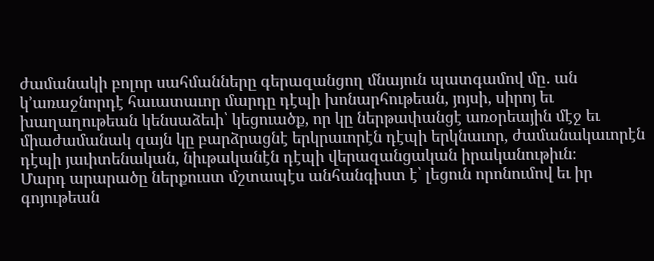ժամանակի բոլոր սահմանները գերազանցող մնայուն պատգամով մը․ ան կ’առաջնորդէ հաւատաւոր մարդը դէպի խոնարհութեան, յոյսի, սիրոյ եւ խաղաղութեան կենսաձեւի՝ կեցուածք, որ կը ներթափանցէ առօրեային մէջ եւ միաժամանակ զայն կը բարձրացնէ երկրաւորէն դէպի երկնաւոր, ժամանակաւորէն դէպի յաւիտենական, նիւթականէն դէպի վերազանցական իրականութիւն։
Մարդ արարածը ներքուստ մշտապէս անհանգիստ է՝ լեցուն որոնումով եւ իր գոյութեան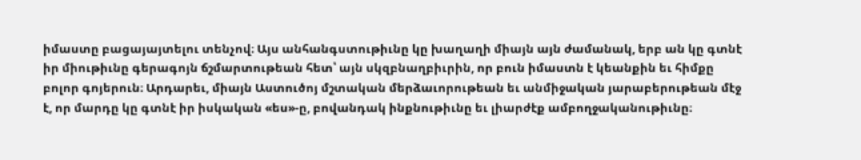իմաստը բացայայտելու տենչով։ Այս անհանգստութիւնը կը խաղաղի միայն այն ժամանակ, երբ ան կը գտնէ իր միութիւնը գերագոյն ճշմարտութեան հետ՝ այն սկզբնաղբիւրին, որ բուն իմաստն է կեանքին եւ հիմքը բոլոր գոյերուն։ Արդարեւ, միայն Աստուծոյ մշտական մերձաւորութեան եւ անմիջական յարաբերութեան մէջ է, որ մարդը կը գտնէ իր իսկական «ես»-ը, բովանդակ ինքնութիւնը եւ լիարժէք ամբողջականութիւնը։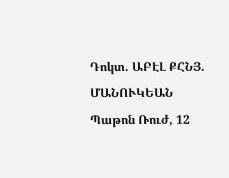Դոկտ. ԱԲԷԼ ՔՀՆՅ. ՄԱՆՈՒԿԵԱՆ
Պաթոն Ռուժ, 12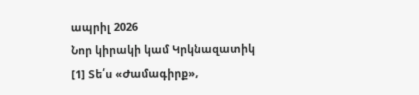ապրիլ 2026
Նոր կիրակի կամ Կրկնազատիկ
[1] Տե՛ս «Ժամագիրք»,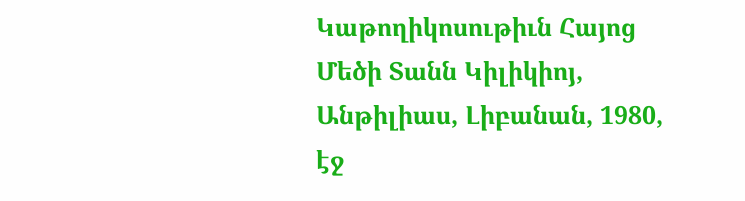Կաթողիկոսութիւն Հայոց Մեծի Տանն Կիլիկիոյ, Անթիլիաս, Լիբանան, 1980, էջ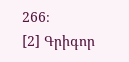266։
[2] Գրիգոր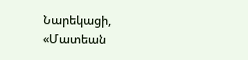Նարեկացի, «Մատեան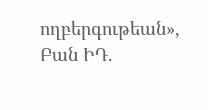ողբերգութեան», Բան ԻԴ.